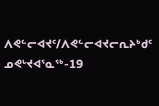ᐱᕙᓪᓕᐊᔪᑦ/ᐱᕙᓪᓕᐊᔪᓕᕆᔨᒃᑯᑦ
ᓄᕙᒡᔪᐊᕐᓇᖅ-19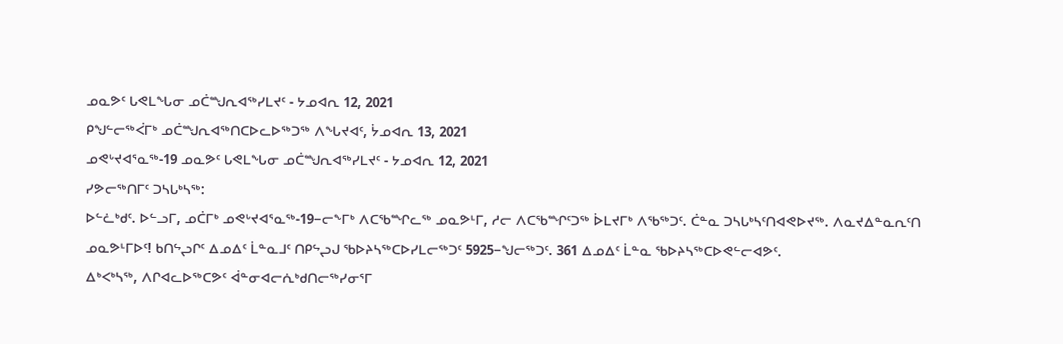ᓄᓇᕗᑦ ᒐᕙᒪᖓᓂ ᓄᑖᙳᕆᐊᖅᓯᒪᔪᑦ - ᔭᓄᐊᕆ 12, 2021
ᑭᖑᓪᓕᖅᐹᒥᒃ ᓄᑖᙳᕆᐊᖅᑎᑕᐅᓚᐅᖅᑐᖅ ᐱᖓᔪᐊᑦ, ᔮᓄᐊᕆ 13, 2021
ᓄᕙᒡᔪᐊᕐᓇᖅ-19 ᓄᓇᕗᑦ ᒐᕙᒪᖓᓂ ᓄᑖᙳᕆᐊᖅᓯᒪᔪᑦ - ᔭᓄᐊᕆ 12, 2021
ᓯᕗᓕᖅᑎᒥᑦ ᑐᓴᒐᒃᓴᖅ:
ᐅᓪᓛᒃᑯᑦ. ᐅᓪᓗᒥ, ᓄᑖᒥᒃ ᓄᕙᒡᔪᐊᕐᓇᖅ-19−ᓕᖕᒥᒃ ᐱᑕᖃᙱᓚᖅ ᓄᓇᕗᒻᒥ, ᓱᓕ ᐱᑕᖃᙱᑦᑐᖅ ᐆᒪᔪᒥᒃ ᐱᖃᖅᑐᑦ. ᑖᓐᓇ ᑐᓴᒐᒃᓴᑦᑎᐊᕙᐅᔪᖅ. ᐱᓇᔪᐃᓐᓇᕆᑦᑎ ᓄᓇᕗᒻᒥᐅᑦ! ᑲᑎᖦᖢᒋᑦ ᐃᓄᐃᑦ ᒫᓐᓇᒧᑦ ᑎᑭᖦᖢᒍ ᖃᐅᔨᓴᖅᑕᐅᓯᒪᓕᖅᑐᑦ 5925−ᖑᓕᖅᑐᑦ. 361 ᐃᓄᐃᑦ ᒫᓐᓇ ᖃᐅᔨᓴᖅᑕᐅᕙᓪᓕᐊᕗᑦ.
ᐃᒃᐸᒃᓴᖅ, ᐱᒋᐊᓚᐅᖅᑕᕗᑦ ᐋᓐᓂᐊᓕᕇᒃᑯᑎᓕᖅᓯᓂᕐᒥ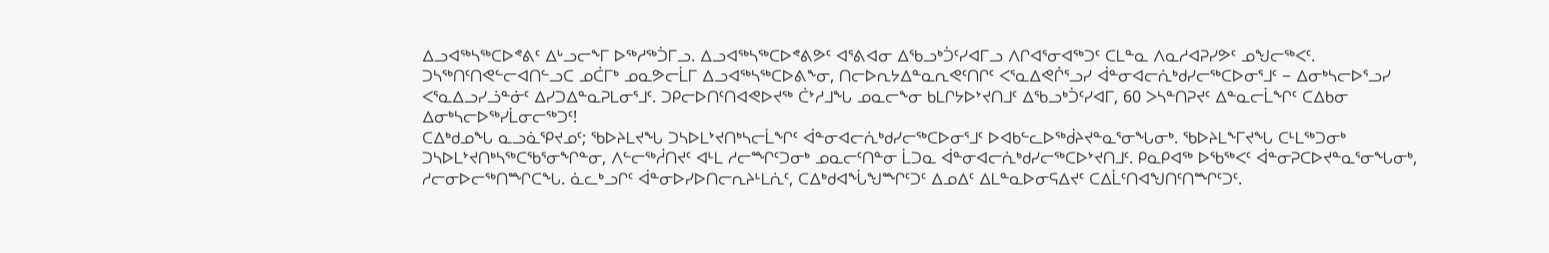ᐃᓗᐊᖅᓴᖅᑕᐅᕝᕕᑦ ᐃᒡᓗᓕᖕᒥ ᐅᖅᓱᖅᑑᒥᓗ. ᐃᓗᐊᖅᓴᖅᑕᐅᕝᕕᕗᑦ ᐊᕐᕕᐊᓂ ᐃᖃᓗᒃᑑᑦᓯᐊᒥᓗ ᐱᒋᐊᕐᓂᐊᖅᑐᑦ ᑕᒪᓐᓇ ᐱᓇᓱᐊᕈᓯᕗᑦ ᓄᖑᓕᖅᐸᑦ.
ᑐᓴᖅᑎᑦᑎᕙᓪᓕᐊᑎᓪᓗᑕ ᓄᑖᒥᒃ ᓄᓇᕗᓕᒫᒥ ᐃᓗᐊᖅᓴᖅᑕᐅᕕᖕᓂ, ᑎᓕᐅᕆᔭᐃᓐᓇᕆᕙᑦᑎᒋᑦ ᐸᕐᓇᐃᕙᒌᕐᓗᓯ ᐋᓐᓂᐊᓕᕇᒃᑯᓯᓕᖅᑕᐅᓂᕐᒧᑦ − ᐃᓂᒃᓴᓕᐅᕐᓗᓯ ᐸᕐᓇᐃᓗᓯᓘᓐᓃᑦ ᐃᓯᑐᐃᓐᓇᕈᒪᓂᕐᒧᑦ. ᑐᑭᓕᐅᑎᑦᑎᐊᕙᐅᔪᖅ ᑖᔾᓱᒧᖓ ᓄᓇᓕᖕᓂ ᑲᒪᒋᔭᐅᔾᔪᑎᒧᑦ ᐃᖃᓗᒃᑑᑦᓯᐊᒥ, 60 ᐳᓴᓐᑎᕈᔪᑦ ᐃᓐᓇᓕᒫᖏᑦ ᑕᐃᑲᓂ ᐃᓂᒃᓴᓕᐅᖅᓯᒫᓂᓕᖅᑐᑦ!
ᑕᐃᒃᑯᓄᖓ ᓇᓗᓈᕿᔪᓄᑦ; ᖃᐅᔨᒪᔪᖓ ᑐᓴᐅᒪᔾᔪᑎᒃᓴᓕᒫᖏᑦ ᐋᓐᓂᐊᓕᕇᒃᑯᓯᓕᖅᑕᐅᓂᕐᒧᑦ ᐅᐊᑲᓪᓚᐅᖅᑰᔨᔪᓐᓇᕐᓂᖓᓂᒃ. ᖃᐅᔨᒪᖕᒥᔪᖓ ᑕᒻᒪᖅᑐᓂᒃ ᑐᓴᐅᒪᔾᔪᑎᒃᓴᖅᑕᖃᕐᓂᖏᓐᓂ, ᐱᓪᓕᖅᓲᑎᔪᑦ ᐊᒻᒪ ᓱᓕᙱᑦᑐᓂᒃ ᓄᓇᓕᑦᑎᓐᓂ ᒫᑐᓇ ᐋᓐᓂᐊᓕᕇᒃᑯᓯᓕᖅᑕᐅᔾᔪᑎᒧᑦ. ᑭᓇᑭᐊᖅ ᐅᖃᖅᐸᑦ ᐋᓐᓂᕈᑕᐅᔪᓐᓇᕐᓂᖓᓂᒃ, ᓱᓕᓂᐅᓕᖅᑎᙱᑕᖓ. ᓈᓚᒃᓗᒋᑦ ᐋᓐᓂᐅᓯᐅᑎᓕᕆᔨᒻᒪᕇᑦ, ᑕᐃᒃᑯᐊᖔᖑᙱᑦᑐᑦ ᐃᓄᐃᑦ ᐃᒪᓐᓇᐅᓂᕋᐃᔪᑦ ᑕᐃᒫᑦᑎᐊᖑᑎᑦᑎᙱᑦᑐᑦ.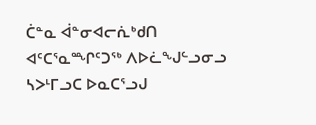ᑖᓐᓇ ᐋᓐᓂᐊᓕᕇᒃᑯᑎ ᐊᑦᑕᕐᓇᙱᑦᑐᖅ ᐱᐅᓛᖑᓪᓗᓂᓗ ᓴᐳᒻᒥᓗᑕ ᐅᓇᑕᕐᓗᒍ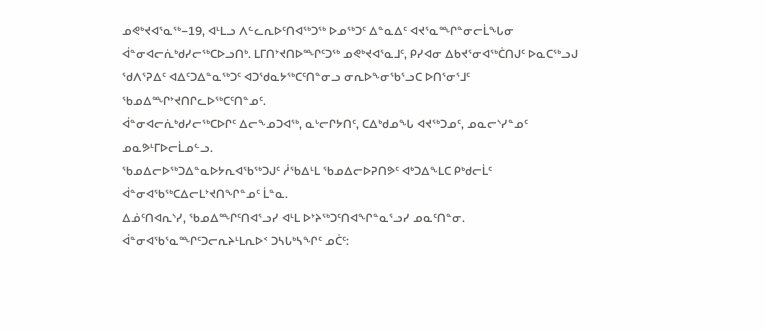ᓄᕙᒃᔪᐊᕐᓇᖅ−19, ᐊᒻᒪᓗ ᐱᓪᓚᕆᐅᑦᑎᐊᖅᑐᖅ ᐅᓄᖅᑐᑦ ᐃᓐᓇᐃᑦ ᐊᔪᕐᓇᙱᓐᓂᓕᒫᖓᓂ ᐋᓐᓂᐊᓕᕇᒃᑯᓯᓕᖅᑕᐅᓗᑎᒃ. ᒪᒥᑎᔾᔪᑎᐅᙱᑦᑐᖅ ᓄᕙᒃᔪᐊᕐᓇᒧᑦ, ᑭᓯᐊᓂ ᐃᑲᔪᕐᓂᐊᖅᑖᑎᒍᑦ ᐅᓇᑕᖅᓗᒍ ᖁᐱᕐᕈᐃᑦ ᐊᐃᑦᑐᐃᓐᓇᖅᑐᑦ ᐊᑐᖁᓇᔭᖅᑕᑦᑎᓐᓂᓗ ᓂᕆᐅᖕᓂᖃᕐᓗᑕ ᐅᑎᕐᓂᕐᒧᑦ ᖃᓄᐃᙱᔾᔪᑎᒋᓚᐅᖅᑕᑦᑎᓐᓄᑦ.
ᐋᓐᓂᐊᓕᕇᒃᑯᓯᓕᖅᑕᐅᒋᑦ ᐃᓕᖕᓄᑐᐊᖅ, ᓇᒡᓕᒋᔭᑎᑦ, ᑕᐃᒃᑯᓄᖓ ᐊᔪᖅᑐᓄᑦ, ᓄᓇᓕᔅᓯᓐᓄᑦ ᓄᓇᕗᒻᒥᐅᓕᒫᓄᓪᓗ.
ᖃᓄᐃᓕᐅᖅᑐᐃᓐᓇᐅᔭᕆᐊᖃᖅᑐᒍᑦ ᓲᖃᐃᒻᒪ ᖃᓄᐃᓕᐅᕈᑎᕗᑦ ᐊᒃᑐᐃᖕᒪᑕ ᑭᒃᑯᓕᒫᑦ ᐋᓐᓂᐊᖃᖅᑕᐃᓕᒪᔾᔪᑎᖏᓐᓄᑦ ᒫᓐᓇ.
ᐃᓅᑦᑎᐊᕆᔅᓯ, ᖃᓄᐃᙱᑦᑎᐊᕐᓗᓯ ᐊᒻᒪ ᐅᔾᔨᖅᑐᑦᑎᐊᖏᓐᓇᕐᓗᓯ ᓄᓇᑦᑎᓐᓂ.
ᐋᓐᓂᐊᖃᕐᓇᙱᑦᑐᓕᕆᔨᒻᒪᕆᐅᑉ ᑐᓴᒐᒃᓴᖏᑦ ᓄᑖᑦ: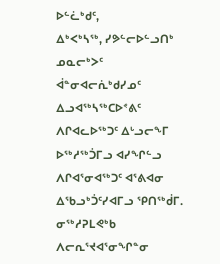ᐅᓪᓛᒃᑯᑦ,
ᐃᒃᐸᒃᓴᖅ, ᓯᕗᓪᓕᐅᓪᓗᑎᒃ ᓄᓇᓕᒃᐳᑦ ᐋᓐᓂᐊᓕᕇᒃᑯᓯᓄᑦ ᐃᓗᐊᖅᓴᖅᑕᐅᕝᕕᑦ ᐱᒋᐊᓚᐅᖅᑐᑦ ᐃᒡᓗᓕᖕᒥ ᐅᖅᓱᖅᑑᒥᓗ ᐊᓯᖏᓪᓗ ᐱᒋᐊᕐᓂᐊᖅᑐᑦ ᐊᕐᕕᐊᓂ ᐃᖃᓗᒃᑑᑦᓯᐊᒥᓗ ᕿᑎᖅᑰᒥ. ᓂᖅᓱᕈᒪᕙᒃᑲ ᐱᓕᕆᕐᔪᐊᕐᓂᖏᓐᓂ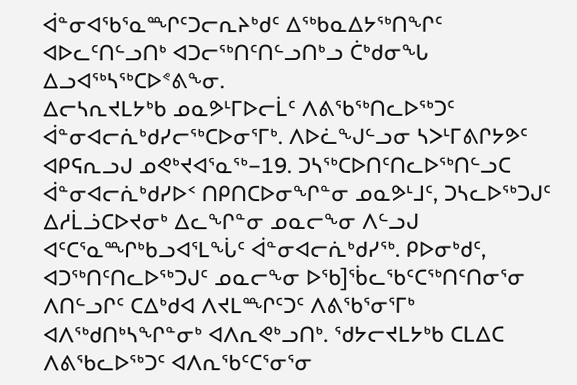ᐋᓐᓂᐊᖃᕐᓇᙱᑦᑐᓕᕆᔨᒃᑯᑦ ᐃᖅᑲᓇᐃᔭᖅᑎᖏᑦ ᐊᐅᓚᑦᑎᓪᓗᑎᒃ ᐊᑐᓕᖅᑎᑦᑎᓪᓗᑎᒃᓗ ᑖᒃᑯᓂᖓ ᐃᓗᐊᖅᓴᖅᑕᐅᕝᕕᖕᓂ.
ᐃᓕᓴᕆᔪᒪᔭᒃᑲ ᓄᓇᕗᒻᒥᐅᓕᒫᑦ ᐱᕕᖃᖅᑎᓚᐅᖅᑐᑦ ᐋᓐᓂᐊᓕᕇᒃᑯᓯᓕᖅᑕᐅᓂᕐᒥᒃ. ᐱᐅᓛᖑᓪᓗᓂ ᓴᐳᒻᒥᕕᒋᔭᕗᑦ ᐊᑭᕋᕆᓗᒍ ᓄᕙᒃᔪᐊᕐᓇᖅ−19. ᑐᓴᖅᑕᐅᑎᑦᑎᓚᐅᖅᑎᓪᓗᑕ ᐋᓐᓂᐊᓕᕇᒃᑯᓯᐅᑉ ᑎᑭᑎᑕᐅᓂᖏᓐᓂ ᓄᓇᕗᒻᒧᑦ, ᑐᓴᓚᐅᖅᑐᒍᑦ ᐃᓱᒫᓘᑕᐅᔪᓂᒃ ᐃᓚᖏᓐᓂ ᓄᓇᓕᖕᓂ ᐱᓪᓗᒍ ᐊᑦᑕᕐᓇᙱᒃᑲᓗᐊᕐᒪᖔᑦ ᐋᓐᓂᐊᓕᕇᒃᑯᓯᖅ. ᑭᐅᓂᒃᑯᑦ, ᐊᑐᖅᑎᑦᑎᓚᐅᖅᑐᒍᑦ ᓄᓇᓕᖕᓂ ᐅᖃ]ᕐᑳᓚᖃᑦᑕᖅᑎᑦᑎᓂᕐᓂ ᐱᑎᓪᓗᒋᑦ ᑕᐃᒃᑯᐊ ᐱᔪᒪᙱᑦᑐᑦ ᐱᕕᖃᕐᓂᕐᒥᒃ ᐊᐱᖅᑯᑎᒃᓴᖏᓐᓂᒃ ᐊᐱᕆᕙᒃᓗᑎᒃ. ᖁᔭᓕᔪᒪᔭᒃᑲ ᑕᒪᐃᑕ ᐱᕕᖃᓚᐅᖅᑐᑦ ᐊᐱᕆᖃᑦᑕᕐᓂᕐᓂ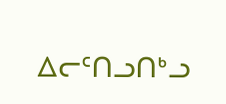ᐃᓕᑦᑎᓗᑎᒃᓗ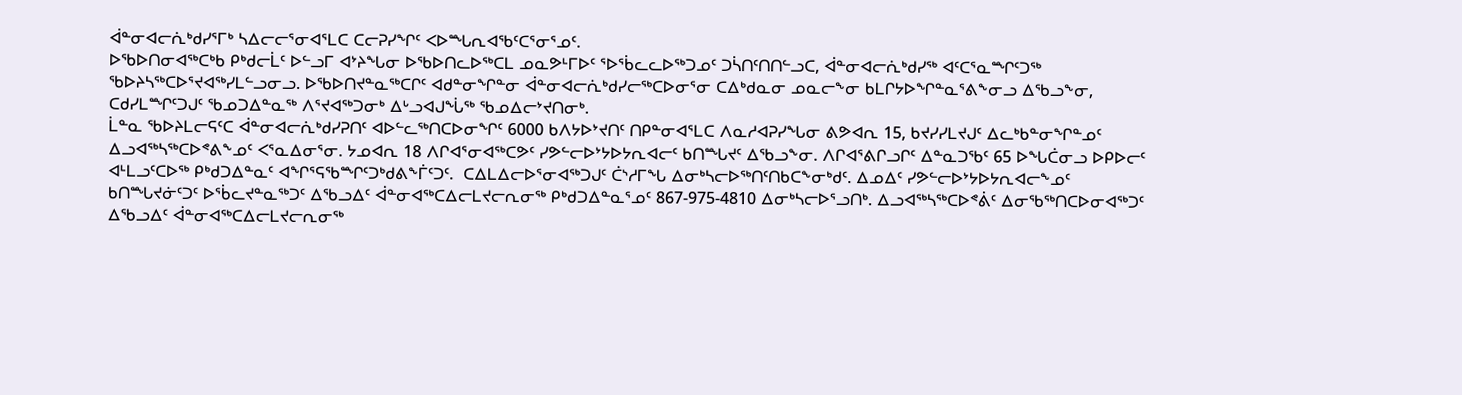ᐋᓐᓂᐊᓕᕇᒃᑯᓯᕐᒥᒃ ᓴᐃᓕᓕᕐᓂᐊᕐᒪᑕ ᑕᓕᕈᓯᖏᑦ ᐸᐅᙵᕆᐊᖃᑦᑕᕐᓂᕐᓄᑦ.
ᐅᖃᐅᑎᓂᐊᖅᑕᒃᑲ ᑭᒃᑯᓕᒫᑦ ᐅᓪᓗᒥ ᐊᔾᔨᖓᓂ ᐅᖃᐅᑎᓚᐅᖅᑕᒪ ᓄᓇᕗᒻᒥᐅᑦ ᕐᐅᕐᑳᓚᓚᐅᖅᑐᓄᑦ ᑐᓵᑎᑦᑎᑎᓪᓗᑕ, ᐋᓐᓂᐊᓕᕇᒃᑯᓯᖅ ᐊᑦᑕᕐᓇᙱᑦᑐᖅ ᖃᐅᔨᓴᖅᑕᐅᕐᔪᐊᖅᓯᒪᓪᓗᓂᓗ. ᐅᖃᐅᑎᔪᓐᓇᖅᑕᒋᑦ ᐊᑯᓐᓂᖏᓐᓂ ᐋᓐᓂᐊᓕᕇᒃᑯᓯᓕᖅᑕᐅᓂᕐᓂ ᑕᐃᒃᑯᓇᓂ ᓄᓇᓕᖕᓂ ᑲᒪᒋᔭᐅᖏᓐᓇᕐᕕᖕᓂᓗ ᐃᖃᓗᖕᓂ, ᑕᑯᓯᒪᙱᑦᑐᒍᑦ ᖃᓄᑐᐃᓐᓇᖅ ᐱᕐᔪᐊᖅᑐᓂᒃ ᐃᒡᓗᐊᒍᖔᖅ ᖃᓄᐃᓕᔾᔪᑎᓂᒃ.
ᒫᓐᓇ ᖃᐅᔨᒪᓕᕋᑦᑕ ᐋᓐᓂᐊᓕᕇᒃᑯᓯᕈᑎᑦ ᐊᐅᓪᓚᖅᑎᑕᐅᓂᖏᑦ 6000 ᑲᐱᔭᐅᔾᔪᑎᑦ ᑎᑭᓐᓂᐊᕐᒪᑕ ᐱᓇᓱᐊᕈᓯᖓᓂ ᕕᕗᐊᕆ 15, ᑲᔪᓯᓯᒪᔪᒍᑦ ᐃᓚᒃᑲᓐᓂᖏᓐᓄᑦ ᐃᓗᐊᖅᓴᖅᑕᐅᕝᕕᖕᓄᑦ ᐸᕐᓇᐃᓂᕐᓂ. ᔭᓄᐊᕆ 18 ᐱᒋᐊᕐᓂᐊᖅᑕᕗᑦ ᓯᕗᓪᓕᐅᔾᔭᐅᔭᕆᐊᓕᑦ ᑲᑎᙵᔪᑦ ᐃᖃᓗᖕᓂ. ᐱᒋᐊᕐᕕᒋᓗᒋᑦ ᐃᓐᓇᑐᖃᑦ 65 ᐅᖓᑖᓂᓗ ᐅᑭᐅᓕᑦ ᐊᒻᒪᓗᑦᑕᐅᖅ ᑭᒃᑯᑐᐃᓐᓇᑦ ᐊᖏᕐᕋᖃᙱᑦᑐᒃᑯᕕᖕᒦᑦᑐᑦ.  ᑕᐃᒪᐃᓕᐅᕐᓂᐊᖅᑐᒍᑦ ᑖᔅᓱᒥᖓ ᐃᓂᒃᓴᓕᐅᖅᑎᑦᑎᑲᑕᖕᓂᒃᑯᑦ. ᐃᓄᐃᑦ ᓯᕗᓪᓕᐅᔾᔭᐅᔭᕆᐊᓕᖕᓄᑦ ᑲᑎᙵᔪᓃᑦᑐᑦ ᐅᕐᑳᓚᔪᓐᓇᖅᑐᑦ ᐃᖃᓗᐃᑦ ᐋᓐᓂᐊᖅᑕᐃᓕᒪᔪᓕᕆᓂᖅ ᑭᒃᑯᑐᐃᓐᓇᕐᓄᑦ 867-975-4810 ᐃᓂᒃᓴᓕᐅᕐᓗᑎᒃ. ᐃᓗᐊᖅᓴᖅᑕᐅᕝᕖᑦ ᐃᓂᖃᖅᑎᑕᐅᓂᐊᖅᑐᑦ ᐃᖃᓗᐃᑦ ᐋᓐᓂᐊᖅᑕᐃᓕᒪᔪᓕᕆᓂᖅ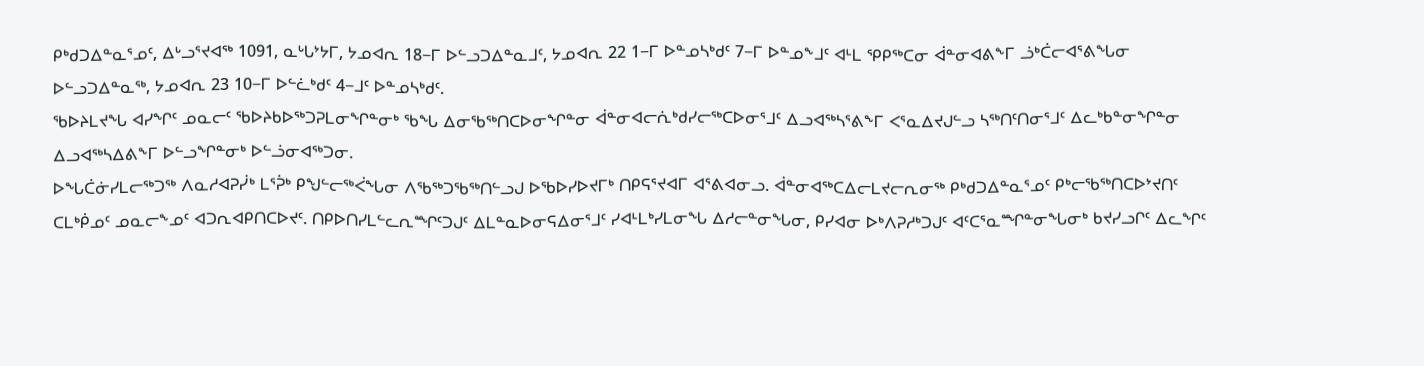ᑭᒃᑯᑐᐃᓐᓇᕐᓄᑦ, ᐃᒡᓗᕐᔪᐊᖅ 1091, ᓇᒡᒐᔾᔭᒥ, ᔭᓄᐊᕆ 18−ᒥ ᐅᓪᓗᑐᐃᓐᓇᒧᑦ, ᔭᓄᐊᕆ 22 1−ᒥ ᐅᓐᓄᓴᒃᑯᑦ 7−ᒥ ᐅᓐᓄᖕᒧᑦ ᐊᒻᒪ ᕿᑭᖅᑕᓂ ᐋᓐᓂᐊᕕᖕᒥ ᓘᒃᑖᓕᐊᕐᕕᖓᓂ ᐅᓪᓗᑐᐃᓐᓇᖅ, ᔭᓄᐊᕆ 23 10−ᒥ ᐅᓪᓛᒃᑯᑦ 4−ᒧᑦ ᐅᓐᓄᓴᒃᑯᑦ.
ᖃᐅᔨᒪᔪᖓ ᐊᓯᖏᑦ ᓄᓇᓕᑦ ᖃᐅᔨᑲᐅᖅᑐᕈᒪᓂᖏᓐᓂᒃ ᖃᖓ ᐃᓂᖃᖅᑎᑕᐅᓂᖏᓐᓂ ᐋᓐᓂᐊᓕᕇᒃᑯᓯᓕᖅᑕᐅᓂᕐᒧᑦ ᐃᓗᐊᖅᓴᕐᕕᖕᒥ ᐸᕐᓇᐃᔪᒍᓪᓗ ᓴᖅᑎᑦᑎᓂᕐᒧᑦ ᐃᓚᒃᑲᓐᓂᖏᓐᓂ ᐃᓗᐊᖅᓴᐃᕕᖕᒥ ᐅᓪᓗᖏᓐᓂᒃ ᐅᓪᓘᓂᐊᖅᑐᓂ.
ᐅᖓᑖᓃᓯᒪᓕᖅᑐᖅ ᐱᓇᓱᐊᕈᓰᒃ ᒪᕐᕉᒃ ᑭᖑᓪᓕᖅᐹᖓᓂ ᐱᖃᖅᑐᖃᖅᑎᓪᓗᒍ ᐅᖃᐅᓯᐅᔪᒥᒃ ᑎᑭᕋᕐᔪᐊᒥ ᐊᕐᕕᐊᓂᓗ. ᐋᓐᓂᐊᖅᑕᐃᓕᒪᔪᓕᕆᓂᖅ ᑭᒃᑯᑐᐃᓐᓇᕐᓄᑦ ᑭᒃᓕᖃᖅᑎᑕᐅᔾᔪᑎᑦ ᑕᒪᒃᑮᓄᑦ ᓄᓇᓕᖕᓄᑦ ᐊᑐᕆᐊᑭᑎᑕᐅᔪᑦ. ᑎᑭᐅᑎᓯᒪᓪᓚᕆᙱᑦᑐᒍᑦ ᐃᒪᓐᓇᐅᓂᕋᐃᓂᕐᒧᑦ ᓯᐊᒻᒪᒃᓯᒪᓂᖓ ᐃᓱᓕᓐᓂᖓᓂ, ᑭᓯᐊᓂ ᐅᒃᐱᕈᓱᒃᑐᒍᑦ ᐊᑦᑕᕐᓇᙱᓐᓂᖓᓂᒃ ᑲᔪᓯᓗᒋᑦ ᐃᓚᖏᑦ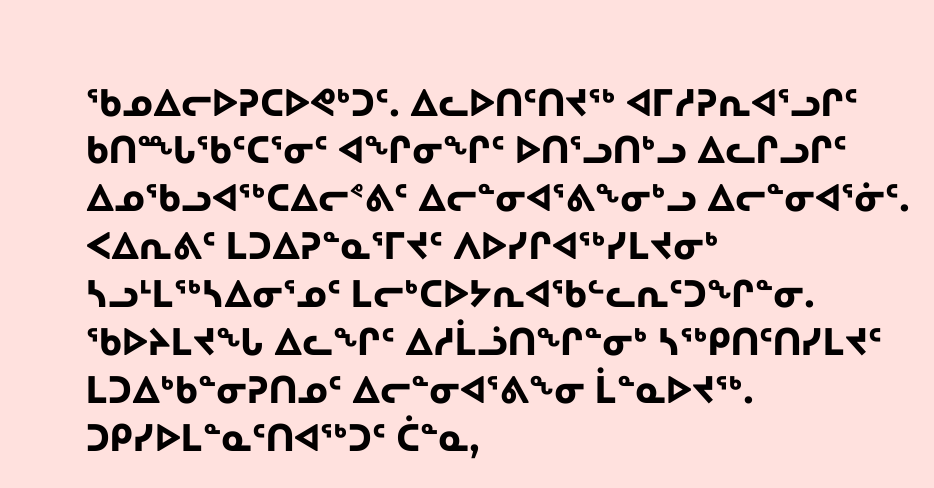ᖃᓄᐃᓕᐅᕈᑕᐅᕙᒃᑐᑦ. ᐃᓚᐅᑎᑦᑎᔪᖅ ᐊᒥᓱᕈᕆᐊᕐᓗᒋᑦ ᑲᑎᙵᖃᑦᑕᕐᓂᑦ ᐊᖏᓂᖏᑦ ᐅᑎᕐᓗᑎᒃᓗ ᐃᓚᒋᓗᒋᑦ ᐃᓄᖃᓗᐊᖅᑕᐃᓕᕝᕕᑦ ᐃᓕᓐᓂᐊᕐᕕᖕᓂᒃᓗ ᐃᓕᓐᓂᐊᕐᓃᑦ. ᐸᐃᕆᕕᑦ ᒪᑐᐃᕈᓐᓇᕐᒥᔪᑦ ᐱᐅᓯᒋᐊᖅᓯᒪᔪᓂᒃ ᓴᓗᒻᒪᖅᓴᐃᓂᕐᓄᑦ ᒪᓕᒃᑕᐅᔭᕆᐊᖃᓪᓚᕆᑦᑐᖏᓐᓂ. ᖃᐅᔨᒪᔪᖓ ᐃᓚᖏᑦ ᐃᓱᒫᓘᑎᖏᓐᓂᒃ ᓴᖅᑭᑎᑦᑎᓯᒪᔪᑦ ᒪᑐᐃᒃᑲᓐᓂᕈᑎᓄᑦ ᐃᓕᓐᓂᐊᕐᕕᖕᓂ ᒫᓐᓇᐅᔪᖅ. ᑐᑭᓯᐅᒪᓐᓇᑦᑎᐊᖅᑐᑦ ᑖᓐᓇ,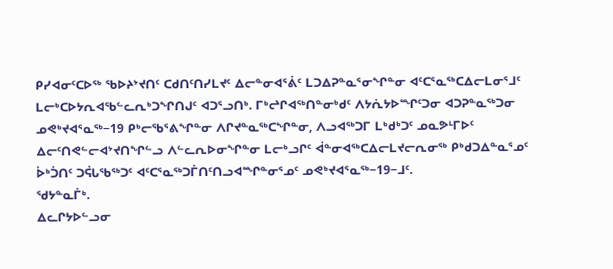ᑭᓯᐊᓂᑦᑕᐅᖅ ᖃᐅᔨᔾᔪᑎᑦ ᑕᑯᑎᑦᑎᓯᒪᔪᑦ ᐃᓕᓐᓂᐊᕐᕖᑦ ᒪᑐᐃᕈᓐᓇᕐᓂᖏᓐᓂ ᐊᑦᑕᕐᓇᖅᑕᐃᓕᒪᓂᕐᒧᑦ ᒪᓕᒃᑕᐅᔭᕆᐊᖃᓪᓚᕆᒃᑐᖏᑎᒍᑦ ᐊᑐᕐᓗᑎᒃ. ᒥᒃᖠᒋᐊᖅᑎᓐᓂᒃᑯᑦ ᐱᔭᕇᔭᐅᙱᑦᑐᓂ ᐊᑐᕈᓐᓇᖅᑐᓂ ᓄᕙᒃᔪᐊᕐᓇᖅ−19 ᑭᒃᓕᖃᕐᕕᖏᓐᓂ ᐱᒋᔪᓐᓇᖅᑕᖏᓐᓂ, ᐱᓗᐊᖅᑐᒥ ᒪᒃᑯᒃᑐᑦ ᓄᓇᕗᒻᒥᐅᑦ ᐃᓕᑦᑎᕙᓪᓕᐊᔾᔪᑎᖏᓪᓗ ᐱᓪᓚᕆᐅᓂᖏᓐᓂ ᒪᓕᒃᓗᒋᑦ ᐋᓐᓂᐊᖅᑕᐃᓕᒪᔪᓕᕆᓂᖅ ᑭᒃᑯᑐᐃᓐᓇᕐᓄᑦ ᐆᒃᑑᑎᑦ ᑐᕌᒐᖃᖅᑐᑦ ᐊᑦᑕᕐᓇᖅᑐᒦᑎᑦᑎᓗᐊᙱᓐᓂᕐᓄᑦ ᓄᕙᒃᔪᐊᕐᓇᖅ−19−ᒧᑦ.
ᖁᔭᓐᓇᒦᒃ.
ᐃᓚᒋᔭᐅᓪᓗᓂ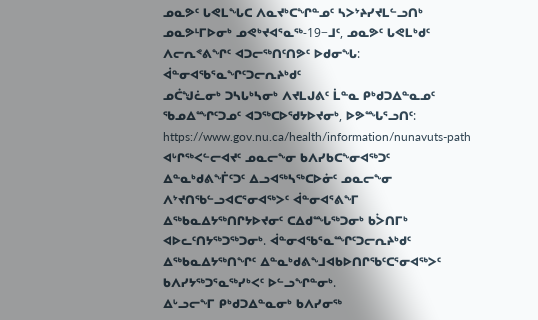ᓄᓇᕗᑦ ᒐᕙᒪᖓᑕ ᐱᓇᔪᒃᑕᖏᓐᓄᑦ ᓴᐳᔾᔨᓯᔪᒪᓪᓗᑎᒃ ᓄᓇᕗᒻᒥᐅᓂᒃ ᓄᕙᒃᔪᐊᕐᓇᖅ-19−ᒧᑦ, ᓄᓇᕗᑦ ᒐᕙᒪᒃᑯᑦ ᐱᓕᕆᕝᕕᖏᑦ ᐊᑐᓕᖅᑎᑦᑎᕗᑦ ᐅᑯᓂᖓ:
ᐋᓐᓂᐊᖃᕐᓇᖏᑦᑐᓕᕆᔨᒃᑯᑦ
ᓄᑖᖑᓛᓂᒃ ᑐᓴᒐᒃᓴᓂᒃ ᐱᔪᒪᒍᕕᑦ ᒫᓐᓇ ᑭᒃᑯᑐᐃᓐᓇᓄᑦ ᖃᓄᐃᙱᑦᑐᓄᑦ ᐊᑐᖅᑕᐅᖁᔭᐅᔪᓂᒃ, ᐅᕗᙵᕐᓗᑎᑦ: https://www.gov.nu.ca/health/information/nunavuts-path
ᐊᒡᒋᖅᐸᓪᓕᐊᔪᑦ ᓄᓇᓕᖕᓂ ᑲᐱᓯᑲᑕᖕᓂᐊᖅᑐᑦ
ᐃᓐᓇᒃᑯᕕᖕᒦᑦᑐᑦ ᐃᓗᐊᖅᓴᖅᑕᐅᓃᑦ ᓄᓇᓕᖕᓂ ᐱᔾᔪᑎᖃᓪᓗᐊᑕᕐᓂᐊᖅᐳᑦ ᐋᓐᓂᐊᕐᕕᖕᒥ  ᐃᖅᑲᓇᐃᔭᖅᑎᒋᔭᐅᔪᓂᑦ ᑕᐃᑯᙵᖅᑐᓂᒃ ᑲᐴᑎᒥᒃ ᐊᐅᓚᑦᑎᔭᖅᑐᖅᑐᓂᒃ. ᐋᓐᓂᐊᖃᕐᓇᙱᑦᑐᓕᕆᔨᒃᑯᑦ ᐃᖅᑲᓇᐃᔭᖅᑎᖏᑦ ᐃᓐᓇᒃᑯᕕᖕᒧᐊᑲᐅᑎᒋᖃᑦᑕᕐᓂᐊᖅᐳᑦ ᑲᐱᓯᔭᖅᑐᕐᓇᖅᓯᒃᐸᑦ ᐅᓪᓗᖏᓐᓂᒃ.
ᐃᒡᓗᓕᖕᒥ ᑭᒃᑯᑐᐃᓐᓇᓂᒃ ᑲᐱᓯᓂᖅ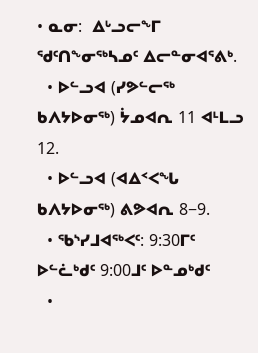• ᓇᓂ:  ᐃᒡᓗᓕᖕᒥ ᖁᑦᑎᖕᓂᖅᓴᓄᑦ ᐃᓕᓐᓂᐊᕐᕕᒃ.
  • ᐅᓪᓗᐊ (ᓯᕗᓪᓕᖅ ᑲᐱᔭᐅᓂᖅ) ᔮᓄᐊᕆ 11 ᐊᒻᒪᓗ 12.
  • ᐅᓪᓗᐊ (ᐊᐃᑉᐸᖓ ᑲᐱᔭᐅᓂᖅ) ᕕᕗᐊᕆ 8−9.
  • ᖃᔅᓯᒧᐊᖅᐸᑦ: 9:30ᒥᑦ ᐅᓪᓛᒃᑯᑦ 9:00ᒧᑦ ᐅᓐᓄᒃᑯᑦ
  •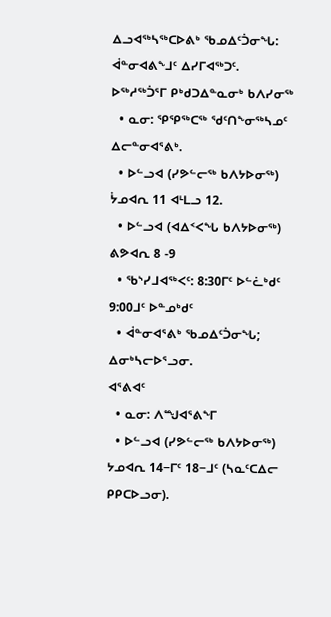ᐃᓗᐊᖅᓴᖅᑕᐅᕕᒃ ᖃᓄᐃᑦᑑᓂᖓ: ᐋᓐᓂᐊᕕᖕᒧᑦ ᐃᓯᒥᐊᖅᑐᑦ.
ᐅᖅᓱᖅᑑᕐᒥ ᑭᒃᑯᑐᐃᓐᓇᓂᒃ ᑲᐱᓯᓂᖅ
  • ᓇᓂ: ᕿᕿᖅᑕᖅ ᖁᑦᑎᖕᓂᖅᓴᓄᑦ ᐃᓕᓐᓂᐊᕐᕕᒃ.
  • ᐅᓪᓗᐊ (ᓯᕗᓪᓕᖅ ᑲᐱᔭᐅᓂᖅ) ᔮᓄᐊᕆ 11 ᐊᒻᒪᓗ 12.
  • ᐅᓪᓗᐊ (ᐊᐃᑉᐸᖓ ᑲᐱᔭᐅᓂᖅ) ᕕᕗᐊᕆ 8 -9
  • ᖃᔅᓯᒧᐊᖅᐸᑦ: 8:30ᒥᑦ ᐅᓪᓛᒃᑯᑦ 9:00ᒧᑦ ᐅᓐᓄᒃᑯᑦ
  • ᐋᓐᓂᐊᕐᕕᒃ ᖃᓄᐃᑦᑑᓂᖓ; ᐃᓂᒃᓴᓕᐅᕐᓗᓂ.
ᐊᕐᕕᐊᑦ
  • ᓇᓂ: ᐱᙳᐊᕐᕕᖕᒥ
  • ᐅᓪᓗᐊ (ᓯᕗᓪᓕᖅ ᑲᐱᔭᐅᓂᖅ) ᔭᓄᐊᕆ 14−ᒥᑦ 18−ᒧᑦ (ᓴᓇᑦᑕᐃᓕ ᑭᑭᑕᐅᓗᓂ).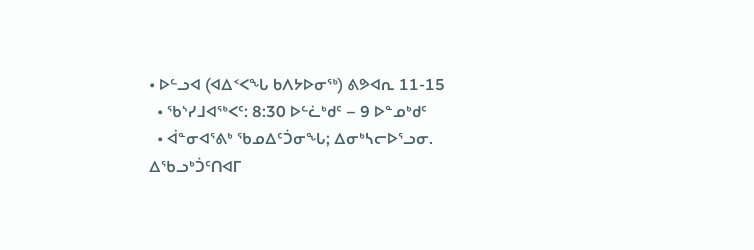• ᐅᓪᓗᐊ (ᐊᐃᑉᐸᖓ ᑲᐱᔭᐅᓂᖅ) ᕕᕗᐊᕆ 11-15
  • ᖃᔅᓯᒧᐊᖅᐸᑦ: 8:30 ᐅᓪᓛᒃᑯᑦ – 9 ᐅᓐᓄᒃᑯᑦ
  • ᐋᓐᓂᐊᕐᕕᒃ ᖃᓄᐃᑦᑑᓂᖓ; ᐃᓂᒃᓴᓕᐅᕐᓗᓂ.
ᐃᖃᓗᒃᑑᑦᑎᐊᒥ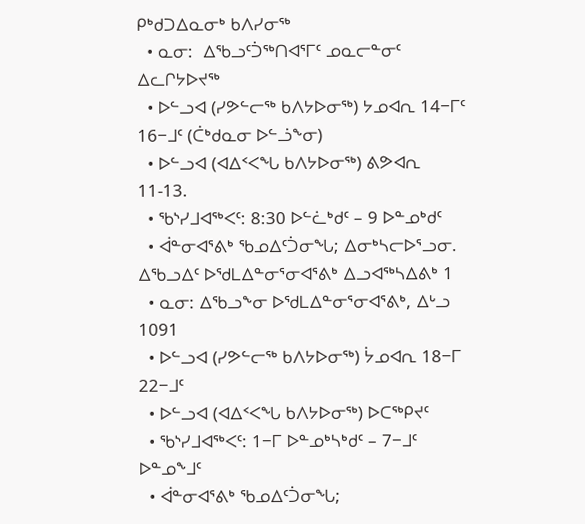ᑭᒃᑯᑐᐃᓇᓂᒃ ᑲᐱᓯᓂᖅ
  • ᓇᓂ:  ᐃᖃᓗᑦᑑᖅᑎᐊᕐᒥᑦ ᓄᓇᓕᓐᓂᑦ ᐃᓚᒋᔭᐅᔪᖅ
  • ᐅᓪᓗᐊ (ᓯᕗᓪᓕᖅ ᑲᐱᔭᐅᓂᖅ) ᔭᓄᐊᕆ 14−ᒥᑦ 16−ᒧᑦ (ᑖᒃᑯᓇᓂ ᐅᓪᓘᖕᓂ)
  • ᐅᓪᓗᐊ (ᐊᐃᑉᐸᖓ ᑲᐱᔭᐅᓂᖅ) ᕕᕗᐊᕆ 11-13.
  • ᖃᔅᓯᒧᐊᖅᐸᑦ: 8:30 ᐅᓪᓛᒃᑯᑦ – 9 ᐅᓐᓄᒃᑯᑦ
  • ᐋᓐᓂᐊᕐᕕᒃ ᖃᓄᐃᑦᑑᓂᖓ; ᐃᓂᒃᓴᓕᐅᕐᓗᓂ.
ᐃᖃᓗᐃᑦ ᐅᖁᒪᐃᓐᓂᕐᓂᐊᕐᕕᒃ ᐃᓗᐊᖅᓴᐃᕕᒃ 1
  • ᓇᓂ: ᐃᖃᓗᖕᓂ ᐅᖁᒪᐃᓐᓂᕐᓂᐊᕐᕕᒃ, ᐃᒡᓗ 1091
  • ᐅᓪᓗᐊ (ᓯᕗᓪᓕᖅ ᑲᐱᔭᐅᓂᖅ) ᔮᓄᐊᕆ 18−ᒥ 22−ᒧᑦ
  • ᐅᓪᓗᐊ (ᐊᐃᑉᐸᖓ ᑲᐱᔭᐅᓂᖅ) ᐅᑕᖅᑭᔪᑦ
  • ᖃᔅᓯᒧᐊᖅᐸᑦ: 1−ᒥ ᐅᓐᓄᒃᓴᒃᑯᑦ – 7−ᒧᑦ ᐅᓐᓄᖕᒧᑦ
  • ᐋᓐᓂᐊᕐᕕᒃ ᖃᓄᐃᑦᑑᓂᖓ;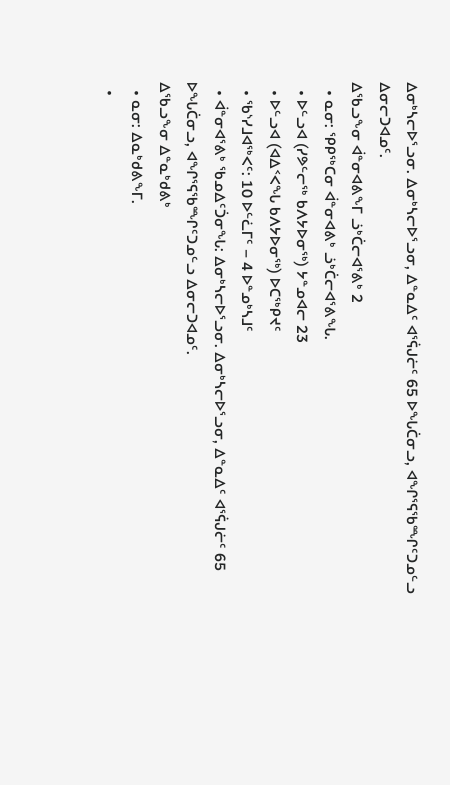ᐃᓂᒃᓴᓕᐅᕐᓗᓂ. ᐃᓂᒃᓴᓕᐅᕐᓗᓂ, ᐃᓐᓇᐃᑦ ᐊᕐᕌᒍᓖᑦ 65 ᐅᖓᑖᓂᓗ, ᐊᖏᕐᕋᖃᙱᑦᑐᓄᓪᓗ ᐃᓂᓕᑐᐊᓄᑦ.
ᐃᖃᓗᖕᓂ ᐋᓐᓂᐊᕕᖕᒥ ᓘᒃᑖᓕᐊᕐᕕᒃ 2
  • ᓇᓂ: ᕿᑭᖅᑕᓂ ᐋᓐᓂᐊᕕᒃ ᓘᒃᑖᓕᐊᕐᕕᖓ.
  • ᐅᓪᓗᐊ (ᓯᕗᓪᓕᖅ ᑲᐱᔭᐅᓂᖅ) ᔭᓐᓄᐊᓕ 23
  • ᐅᓪᓗᐊ (ᐊᐃᑉᐸᖓ ᑲᐱᔭᐅᓂᖅ) ᐅᑕᖅᑭᔪᑦ
  • ᖃᔅᓯᒧᐊᖅᐸᑦ: 10 ᐅᓪᓛᒥᑦ – 4 ᐅᓐᓄᒃᓴᒧᑦ
  • ᐋᓐᓂᐊᕐᕕᒃ ᖃᓄᐃᑦᑑᓂᖓ: ᐃᓂᒃᓴᓕᐅᕐᓗᓂ. ᐃᓂᒃᓴᓕᐅᕐᓗᓂ, ᐃᓐᓇᐃᑦ ᐊᕐᕌᒍᓖᑦ 65 ᐅᖓᑖᓂᓗ, ᐊᖏᕐᕋᖃᙱᑦᑐᓄᓪᓗ ᐃᓂᓕᑐᐊᓄᑦ.
ᐃᖃᓗᖕᓂ ᐃᓐᓇᒃᑯᕕᒃ
  • ᓇᓂ: ᐃᓇᒃᑯᕕᖕᒥ.
  •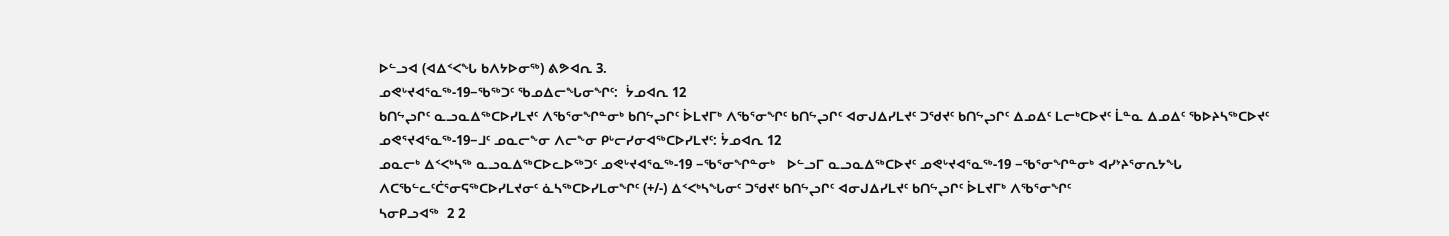ᐅᓪᓗᐊ (ᐊᐃᑉᐸᖓ ᑲᐱᔭᐅᓂᖅ) ᕕᕗᐊᕆ 3.
ᓄᕙᒡᔪᐊᕐᓇᖅ-19−ᖃᖅᑐᑦ ᖃᓄᐃᓕᖓᓂᖏᑦ:  ᔮᓄᐊᕆ 12
ᑲᑎᖦᖢᒋᑦ ᓇᓗᓇᐃᖅᑕᐅᓯᒪᔪᑦ ᐱᖃᕐᓂᖏᓐᓂᒃ ᑲᑎᖦᖢᒋᑦ ᐆᒪᔪᒥᒃ ᐱᖃᕐᓂᖏᑦ ᑲᑎᖦᖢᒋᑦ ᐊᓂᒍᐃᓯᒪᔪᑦ ᑐᖁᔪᑦ ᑲᑎᖦᖢᒋᑦ ᐃᓄᐃᑦ ᒪᓕᒃᑕᐅᔪᑦ ᒫᓐᓇ ᐃᓄᐃᑦ ᖃᐅᔨᓴᖅᑕᐅᔪᑦ
ᓄᕙᕐᔪᐊᕐᓇᖅ-19−ᒧᑦ ᓄᓇᓕᖕᓂ ᐱᓕᖕᓂ ᑭᒡᓕᓯᓂᐊᖅᑕᐅᓯᒪᔪᑦ: ᔮᓄᐊᕆ 12
ᓄᓇᓕᒃ ᐃᑉᐸᒃᓴᖅ ᓇᓗᓇᐃᖅᑕᐅᓚᐅᖅᑐᑦ ᓄᕙᒡᔪᐊᕐᓇᖅ-19 −ᖃᕐᓂᖏᓐᓂᒃ   ᐅᓪᓗᒥ ᓇᓗᓇᐃᖅᑕᐅᔪᑦ ᓄᕙᒡᔪᐊᕐᓇᖅ-19 −ᖃᕐᓂᖏᓐᓂᒃ ᐊᓯᔾᔨᕐᓂᕆᔭᖓ ᐱᑕᖃᓪᓚᑦᑖᕐᓂᕋᖅᑕᐅᓯᒪᔪᓂᑦ ᓈᓴᖅᑕᐅᓯᒪᓂᖏᑦ (+/-) ᐃᑉᐸᒃᓴᖓᓂᑦ ᑐᖁᔪᑦ ᑲᑎᖦᖢᒋᑦ ᐊᓂᒍᐃᓯᒪᔪᑦ ᑲᑎᖦᖢᒋᑦ ᐆᒪᔪᒥᒃ ᐱᖃᕐᓂᖏᑦ
ᓴᓂᑭᓗᐊᖅ  2 2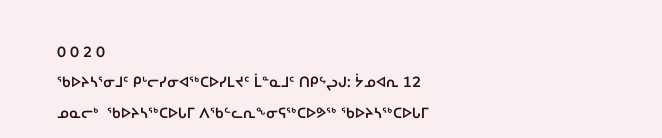0 0 2 0
ᖃᐅᔨᓴᕐᓂᒧᑦ ᑭᒡᓕᓯᓂᐊᖅᑕᐅᓯᒪᔪᑦ ᒫᓐᓇᒧᑦ ᑎᑭᖦᖢᒍ: ᔮᓄᐊᕆ 12
ᓄᓇᓕᒃ  ᖃᐅᔨᓴᖅᑕᐅᒐᒥ ᐱᖃᓪᓚᕆᖕᓂᕋᖅᑕᐅᕗᖅ ᖃᐅᔨᓴᖅᑕᐅᒐᒥ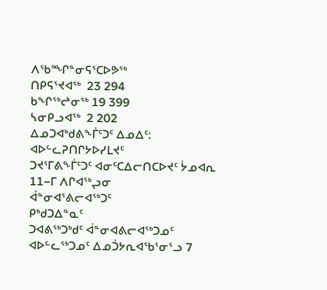ᐱᖃᙱᓐᓂᕋᕐᑕᐅᕗᖅ
ᑎᑭᕋᕐᔪᐊᖅ  23 294
ᑲᖏᖅᖠᓂᖅ 19 399
ᓴᓂᑭᓗᐊᖅ  2 202
ᐃᓄᑐᐊᒃᑯᕕᖕᒦᑦᑐᑦ ᐃᓄᐃᑦ:
ᐊᐅᓪᓚᕈᑎᒋᔭᐅᓯᒪᔪᑦ
ᑐᔪᕐᒥᕕᖕᒦᑦᑐᑦ ᐊᓂᑦᑕᐃᓕᑎᑕᐅᔪᑦ ᔮᓄᐊᕆ 11−ᒥ ᐱᒋᐊᖅᖢᓂ
ᐋᓐᓂᐊᕐᕕᓕᐊᖅᑐᑦ
ᑭᒃᑯᑐᐃᓐᓇᑦ
ᑐᐊᕕᖅᑐᒃᑯᑦ ᐋᓐᓂᐊᕕᓕᐊᖅᑐᓄᑦ ᐊᐅᓪᓚᖅᑐᓄᑦ ᐃᓄᑑᔭᕆᐊᖃᕐᓂᕐᓗ 7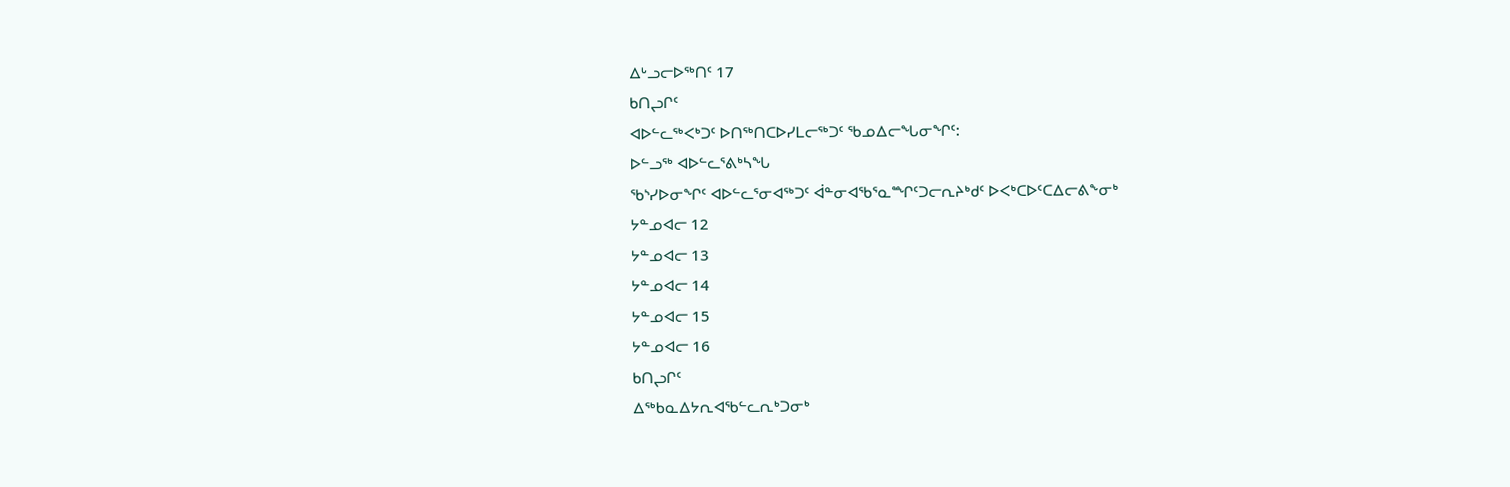ᐃᒡᓗᓕᐅᖅᑎᑦ 17
ᑲᑎᖢᒋᑦ
ᐊᐅᓪᓚᖅᐸᒃᑐᑦ ᐅᑎᖅᑎᑕᐅᓯᒪᓕᖅᑐᑦ ᖃᓄᐃᓕᖓᓂᖏᑦ:
ᐅᓪᓗᖅ ᐊᐅᓪᓚᕐᕕᒃᓴᖓ
ᖃᔅᓯᐅᓂᖏᑦ ᐊᐅᓪᓚᕐᓂᐊᖅᑐᑦ ᐋᓐᓂᐊᖃᕐᓇᙱᑦᑐᓕᕆᔨᒃᑯᑦ ᐅᐸᒃᑕᐅᑦᑕᐃᓕᕕᖕᓂᒃ
ᔭᓐᓄᐊᓕ 12
ᔭᓐᓄᐊᓕ 13
ᔭᓐᓄᐊᓕ 14
ᔭᓐᓄᐊᓕ 15
ᔭᓐᓄᐊᓕ 16
ᑲᑎᖢᒋᑦ
ᐃᖅᑲᓇᐃᔭᕆᐊᖃᓪᓚᕆᒃᑐᓂᒃ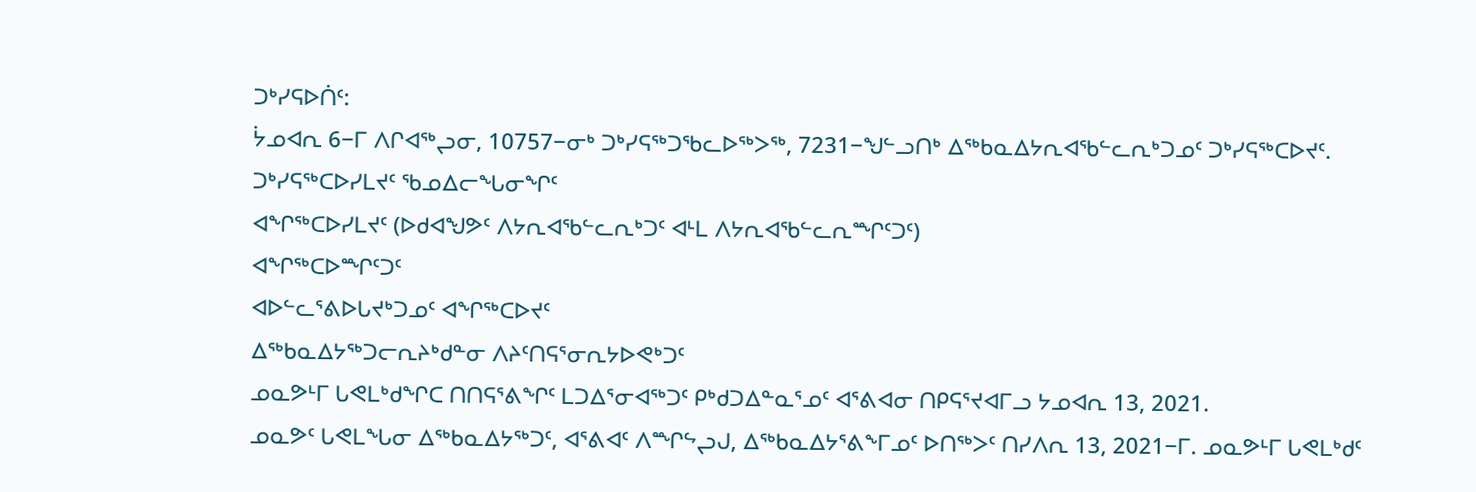ᑐᒃᓯᕋᐅᑏᑦ:
ᔮᓄᐊᕆ 6−ᒥ ᐱᒋᐊᖅᖢᓂ, 10757−ᓂᒃ ᑐᒃᓯᕋᖅᑐᖃᓚᐅᖅᐳᖅ, 7231−ᖑᓪᓗᑎᒃ ᐃᖅᑲᓇᐃᔭᕆᐊᖃᓪᓚᕆᒃᑐᓄᑦ ᑐᒃᓯᕋᖅᑕᐅᔪᑦ.
ᑐᒃᓯᕋᖅᑕᐅᓯᒪᔪᑦ ᖃᓄᐃᓕᖓᓂᖏᑦ
ᐊᖏᖅᑕᐅᓯᒪᔪᑦ (ᐅᑯᐊᖑᕗᑦ ᐱᔭᕆᐊᖃᓪᓚᕆᒃᑐᑦ ᐊᒻᒪ ᐱᔭᕆᐊᖃᓪᓚᕆᙱᑦᑐᑦ)
ᐊᖏᖅᑕᐅᙱᑦᑐᑦ
ᐊᐅᓪᓚᕐᕕᐅᒐᔪᒃᑐᓄᑦ ᐊᖏᖅᑕᐅᔪᑦ
ᐃᖅᑲᓇᐃᔭᖅᑐᓕᕆᔨᒃᑯᓐᓂ ᐱᔨᑦᑎᕋᕐᓂᕆᔭᐅᕙᒃᑐᑦ
ᓄᓇᕗᒻᒥ ᒐᕙᒪᒃᑯᖏᑕ ᑎᑎᕋᕐᕕᖏᑦ ᒪᑐᐃᕐᓂᐊᖅᑐᑦ ᑭᒃᑯᑐᐃᓐᓇᕐᓄᑦ ᐊᕐᕕᐊᓂ ᑎᑭᕋᕐᔪᐊᒥᓗ ᔭᓄᐊᕆ 13, 2021.
ᓄᓇᕗᑦ ᒐᕙᒪᖓᓂ ᐃᖅᑲᓇᐃᔭᖅᑐᑦ, ᐊᕐᕕᐊᑦ ᐱᙱᖦᖢᒍ, ᐃᖅᑲᓇᐃᔭᕐᕕᖕᒥᓄᑦ ᐅᑎᖅᐳᑦ ᑎᓯᐱᕆ 13, 2021−ᒥ. ᓄᓇᕗᒻᒥ ᒐᕙᒪᒃᑯᑦ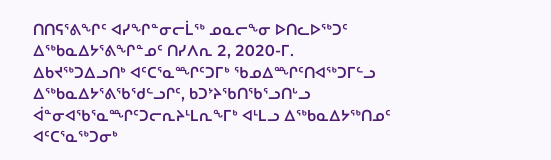ᑎᑎᕋᕐᕕᖏᑦ ᐊᓯᖏᓐᓂᓕᒫᖅ ᓄᓇᓕᖕᓂ ᐅᑎᓚᐅᖅᑐᑦ ᐃᖅᑲᓇᐃᔭᕐᕕᖏᓐᓄᑦ ᑎᓯᐱᕆ 2, 2020-ᒥ.
ᐃᑲᔪᖅᑐᐃᓗᑎᒃ ᐊᑦᑕᕐᓇᙱᑦᑐᒥᒃ ᖃᓄᐃᙱᑦᑎᐊᖅᑐᒥᓪᓗ ᐃᖅᑲᓇᐃᔭᕐᕕᖃᖁᓪᓗᒋᑦ, ᑲᑐᔾᔨᖃᑎᖃᕐᓗᑎᒡᓗ ᐋᓐᓂᐊᖃᕐᓇᙱᑦᑐᓕᕆᔨᒻᒪᕆᖕᒥᒃ ᐊᒻᒪᓗ ᐃᖅᑲᓇᐃᔭᖅᑎᓄᑦ ᐊᑦᑕᕐᓇᖅᑐᓂᒃ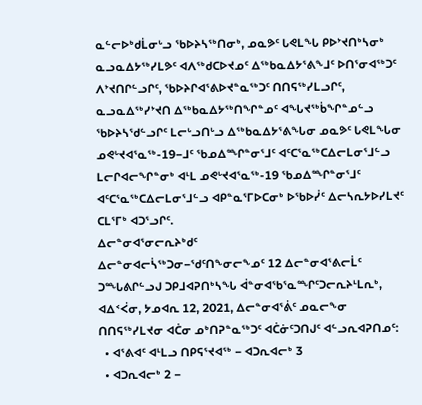ᓇᓪᓕᐅᒃᑯᒫᓂᒡᓗ ᖃᐅᔨᓴᖅᑎᓂᒃ, ᓄᓇᕗᑦ ᒐᕙᒪᖓ ᑭᐅᔾᔪᑎᒃᓴᓂᒃ ᓇᓗᓇᐃᔭᖅᓯᒪᕗᑦ ᐊᐱᖅᑯᑕᐅᔪᓄᑦ ᐃᖅᑲᓇᐃᔭᕐᕕᖕᒧᑦ ᐅᑎᕐᓂᐊᖅᑐᑦ ᐱᔾᔪᑎᒋᓪᓗᒋᑦ, ᖃᐅᔨᒋᐊᕐᕕᐅᔪᓐᓇᖅᑐᑦ ᑎᑎᕋᖅᓯᒪᓗᒋᑦ, ᓇᓗᓇᐃᖅᓯᔾᔪᑎ ᐃᖅᑲᓇᐃᔭᖅᑎᖏᓐᓄᑦ ᐊᖓᔪᖅᑳᖏᓐᓄᓪᓗ ᖃᐅᔨᓴᖁᓪᓗᒋᑦ ᒪᓕᒡᓗᑎᒡᓗ ᐃᖅᑲᓇᐃᔭᕐᕕᖓᓂ ᓄᓇᕗᑦ ᒐᕙᒪᖓᓂ ᓄᕙᒡᔪᐊᕐᓇᖅ-19−ᒧᑦ ᖃᓄᐃᙱᓐᓂᕐᒧᑦ ᐊᑦᑕᕐᓇᖅᑕᐃᓕᒪᓂᕐᒧᓪᓗ ᒪᓕᒋᐊᓕᖏᓐᓂᒃ ᐊᒻᒪ ᓄᕙᒡᔪᐊᕐᓇᖅ-19 ᖃᓄᐃᙱᓐᓂᕐᒧᑦ ᐊᑦᑕᕐᓇᖅᑕᐃᓕᒪᓂᕐᒧᓪᓗ ᐊᑭᓐᓇᕐᒥᐅᑕᓂᒃ ᐅᖃᐅᓰᑦ ᐃᓕᓴᕆᔭᐅᓯᒪᔪᑦ ᑕᒪᕐᒥᒃ ᐊᑐᕐᓗᒋᑦ.
ᐃᓕᓐᓂᐊᕐᓂᓕᕆᔨᒃᑯᑦ
ᐃᓕᓐᓂᐊᓕᓵᖅᑐᓂ−ᖁᑦᑎᖕᓂᓕᖕᓄᑦ 12 ᐃᓕᓐᓂᐊᕐᕕᓕᒫᑦ
ᑐᙵᕕᒋᓪᓗᒍ ᑐᑭᒧᐊᕈᑎᒃᓴᖓ ᐋᓐᓂᐊᖃᕐᓇᙱᑦᑐᓕᕆᔨᒻᒪᕆᒃ, ᐊᐃᑉᐹᓂ, ᔭᓄᐊᕆ 12, 2021, ᐃᓕᓐᓂᐊᕐᕖᑦ ᓄᓇᓕᖕᓂ ᑎᑎᕋᖅᓯᒪᔪᓂ ᐊᑖᓂ ᓄᒃᑎᕈᓐᓇᖅᑐᑦ ᐊᑖᓃᑦᑐᑎᒍᑦ ᐊᓪᓗᕆᐊᕈᑎᓄᑦ:
  • ᐊᕐᕕᐊᑦ ᐊᒻᒪᓗ ᑎᑭᕋᕐᔪᐊᖅ − ᐊᑐᕆᐊᓕᒃ 3
  • ᐊᑐᕆᐊᓕᒃ 2 −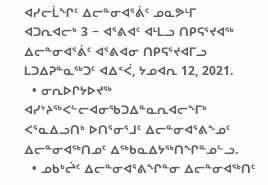ᐊᓯᓕᒫᖏᑦ ᐃᓕᓐᓂᐊᕐᕖᑦ ᓄᓇᕗᒻᒥ
ᐊᑐᕆᐊᓕᒃ 3 − ᐊᕐᕕᐊᑦ ᐊᒻᒪᓗ ᑎᑭᕋᕐᔪᐊᖅ
ᐃᓕᓐᓂᐊᕐᕖᑦ ᐊᕐᕕᐊᓂ ᑎᑭᕋᕐᔪᐊᒥᓗ ᒪᑐᐃᕈᓐᓇᖅᑐᑦ ᐊᐃᑉᐹ, ᔭᓄᐊᕆ 12, 2021.
  • ᓂᕆᐅᒋᔭᐅᔪᖅ ᐊᓯᔾᔨᖅᐸᓪᓕᐊᓂᖃᑐᐃᓐᓇᕆᐊᓕᖕᒥᒃ ᐸᕐᓇᐃᓗᑎᒃ ᐅᑎᕐᓂᕐᒧᑦ ᐃᓕᓐᓂᐊᕐᕕᖕᓄᑦ ᐃᓕᓐᓂᐊᖅᑎᓄᑦ ᐃᖅᑲᓇᐃᔭᖅᑎᖏᓐᓄᓪᓗ.
  • ᓄᑲᒃᖡᑦ ᐃᓕᓐᓂᐊᕐᕕᖏᓐᓂ ᐃᓕᓐᓂᐊᖅᑎᑦ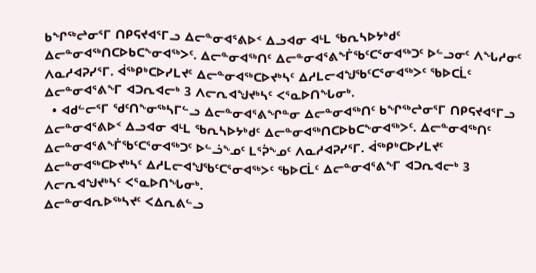ᑲᖏᖅᖠᓂᕐᒥ ᑎᑭᕋᔪᐊᕐᒥᓗ ᐃᓕᓐᓂᐊᕐᕕᐅᑉ ᐃᓗᐊᓂ ᐊᒻᒪ ᖃᕆᓴᐅᔭᒃᑯᑦ ᐃᓕᓐᓂᐊᖅᑎᑕᐅᑲᑕᖕᓂᐊᖅᐳᑦ. ᐃᓕᓐᓂᐊᖅᑎᑦ ᐃᓕᓐᓂᐊᕐᕕᖕᒦᖃᑦᑕᕐᓂᐊᖅᑐᑦ ᐅᓪᓗᓂᑦ ᐱᖓᓱᓂᑦ ᐱᓇᓱᐊᕈᓯᕐᒥ. ᐋᖅᑭᒃᑕᐅᓯᒪᔪᑦ ᐃᓕᓐᓂᐊᖅᑕᐅᔪᒃᓴᑦ ᐃᓱᒪᓕᐊᖑᖃᑦᑕᕐᓂᐊᖅᐳᑦ ᖃᐅᑕᒫᑦ ᐃᓕᓐᓂᐊᕐᕕᖕᒥ ᐊᑐᕆᐊᓕᒃ 3 ᐱᓕᕆᐊᖑᔪᒃᓴᑦ ᐸᕐᓇᐅᑎᖓᓂᒃ.
  • ᐊᑯᓪᓕᕐᒥ ᖁᑦᑎᖕᓂᖅᓴᒥᓪᓗ ᐃᓕᓐᓂᐊᕐᕕᖏᓐᓂ ᐃᓕᓐᓂᐊᖅᑎᑦ ᑲᖏᖅᖠᓂᕐᒥ ᑎᑭᕋᔪᐊᕐᒥᓗ ᐃᓕᓐᓂᐊᕐᕕᐅᑉ ᐃᓗᐊᓂ ᐊᒻᒪ ᖃᕆᓴᐅᔭᒃᑯᑦ ᐃᓕᓐᓂᐊᖅᑎᑕᐅᑲᑕᖕᓂᐊᖅᐳᑦ. ᐃᓕᓐᓂᐊᖅᑎᑦ ᐃᓕᓐᓂᐊᕐᕕᖕᒦᖃᑦᑕᕐᓂᐊᖅᑐᑦ ᐅᓪᓘᖕᓄᑦ ᒪᕐᕉᖕᓄᑦ ᐱᓇᓱᐊᕈᓯᕐᒥ. ᐋᖅᑭᒃᑕᐅᓯᒪᔪᑦ ᐃᓕᓐᓂᐊᖅᑕᐅᔪᒃᓴᑦ ᐃᓱᒪᓕᐊᖑᖃᑦᑕᕐᓂᐊᖅᐳᑦ ᖃᐅᑕᒫᑦ ᐃᓕᓐᓂᐊᕐᕕᖕᒥ ᐊᑐᕆᐊᓕᒃ 3 ᐱᓕᕆᐊᖑᔪᒃᓴᑦ ᐸᕐᓇᐅᑎᖓᓂᒃ.
ᐃᓕᓐᓂᐊᕆᐅᖅᓴᔪᑦ ᐸᐃᕆᕕᓪᓗ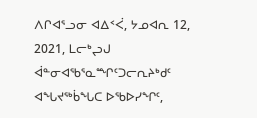ᐱᒋᐊᕐᓗᓂ ᐊᐃᑉᐹ, ᔭᓄᐊᕆ 12, 2021, ᒪᓕᒃᖢᒍ ᐋᓐᓂᐊᖃᕐᓇᙱᑦᑐᓕᕆᔨᒃᑯᑦ ᐊᖓᔪᖅᑳᖓᑕ ᐅᖃᐅᓯᖏᑦ,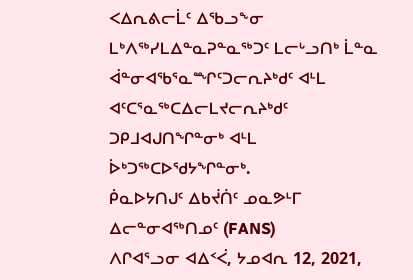ᐸᐃᕆᕕᓕᒫᑦ ᐃᖃᓗᖕᓂ ᒪᒃᐱᖅᓯᒪᐃᓐᓇᕈᓐᓇᖅᑐᑦ ᒪᓕᒡᓗᑎᒃ ᒫᓐᓇ ᐋᓐᓂᐊᖃᕐᓇᙱᑦᑐᓕᕆᔨᒃᑯᑦ ᐊᒻᒪ ᐊᑦᑕᕐᓇᖅᑕᐃᓕᒪᔪᓕᕆᔨᒃᑯᑦ ᑐᑭᒧᐊᒍᑎᖏᓐᓂᒃ ᐊᒻᒪ ᐆᒃᑐᖅᑕᐅᖁᔭᖏᓐᓂᒃ.
ᑮᓇᐅᔭᑎᒍᑦ ᐃᑲᔫᑏᑦ ᓄᓇᕗᒻᒥ ᐃᓕᓐᓂᐊᖅᑎᓄᑦ (FANS)
ᐱᒋᐊᕐᓗᓂ ᐊᐃᑉᐹ, ᔭᓄᐊᕆ 12, 2021,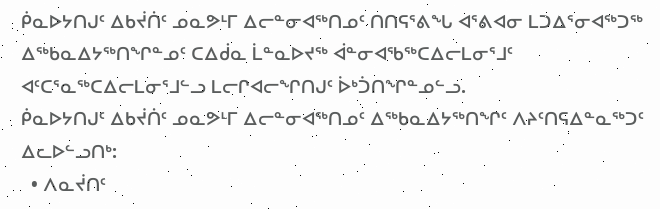ᑮᓇᐅᔭᑎᒍᑦ ᐃᑲᔫᑏᑦ ᓄᓇᕗᒻᒥ ᐃᓕᓐᓂᐊᖅᑎᓄᑦ ᑎᑎᕋᕐᕕᖓ ᐊᕐᕕᐊᓂ ᒪᑐᐃᕐᓂᐊᖅᑐᖅ ᐃᖅᑲᓇᐃᔭᖅᑎᖏᓐᓄᑦ ᑕᐃᑰᓇ ᒫᓐᓇᐅᔪᖅ ᐋᓐᓂᐊᖃᖅᑕᐃᓕᒪᓂᕐᒧᑦ ᐊᑦᑕᕐᓇᖅᑕᐃᓕᒪᓂᕐᒧᓪᓗ ᒪᓕᒋᐊᓕᖏᑎᒍᑦ ᐆᒃᑑᑎᖏᓐᓄᓪᓗ.
ᑮᓇᐅᔭᑎᒍᑦ ᐃᑲᔫᑏᑦ ᓄᓇᕗᒻᒥ ᐃᓕᓐᓂᐊᖅᑎᓄᑦ ᐃᖅᑲᓇᐃᔭᖅᑎᖏᑦ ᐱᔨᑦᑎᕋᐃᓐᓇᖅᑐᑦ ᐃᓚᐅᓪᓗᑎᒃ:
  • ᐱᓇᔫᑎᑦ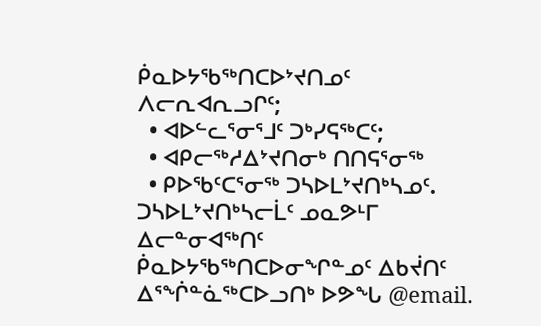ᑮᓇᐅᔭᖃᖅᑎᑕᐅᔾᔪᑎᓄᑦ ᐱᓕᕆᐊᕆᓗᒋᑦ;
  • ᐊᐅᓪᓚᕐᓂᕐᒧᑦ ᑐᒃᓯᕋᖅᑕᑦ;
  • ᐊᑭᓕᖅᓱᐃᔾᔪᑎᓂᒃ ᑎᑎᕋᕐᓂᖅ
  • ᑭᐅᖃᑦᑕᕐᓂᖅ ᑐᓴᐅᒪᔾᔪᑎᒃᓴᓄᑦ.
ᑐᓴᐅᒪᔾᔪᑎᒃᓴᓕᒫᑦ ᓄᓇᕗᒻᒥ ᐃᓕᓐᓂᐊᖅᑎᑦ ᑮᓇᐅᔭᖃᖅᑎᑕᐅᓂᖏᓐᓄᑦ ᐃᑲᔫᑎᑦ ᐃᕐᖐᓐᓈᖅᑕᐅᓗᑎᒃ ᐅᕗᖓ @email.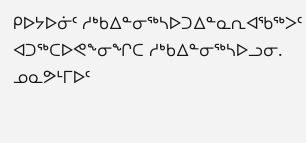ᑭᐅᔭᐅᓃᑦ ᓱᒃᑲᐃᓐᓂᖅᓴᐅᑐᐃᓐᓇᕆᐊᖃᖅᐳᑦ ᐊᑐᖅᑕᐅᕙᖕᓂᖏᑕ ᓱᒃᑲᐃᓐᓂᖅᓴᐅᓗᓂ.
ᓄᓇᕗᒻᒥᐅᑦ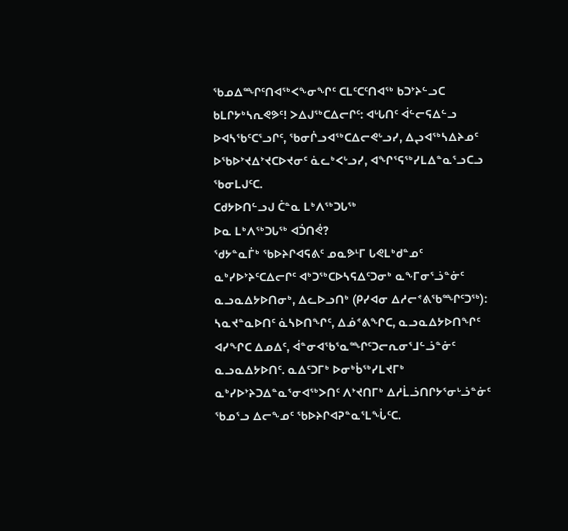ᖃᓄᐃᙱᑦᑎᐊᖅᐸᖕᓂᖏᑦ ᑕᒪᑦᑕᑦᑎᐊᖅ ᑲᑐᔾᔨᓪᓗᑕ ᑲᒪᒋᔭᒃᓴᕆᕙᕗᑦ! ᐳᐃᒍᖅᑕᐃᓕᒋᑦ: ᐊᒡᒐᑎᑦ ᐋᓪᓕᕋᐃᓪᓗ ᐅᐊᓴᖃᑦᑕᕐᓗᒋᑦ, ᖃᓂᒌᓗᐊᖅᑕᐃᓕᕙᒡᓗᓯ, ᐃᖢᐊᖅᓴᐃᔨᓄᑦ ᐅᖃᐅᔾᔪᐃᔾᔪᑕᐅᔪᓂᑦ ᓈᓚᒃᐸᒡᓗᓯ, ᐊᖏᕐᕋᖅᓯᒪᐃᓐᓇᕐᓗᑕᓗ ᖃᓂᒪᒍᑦᑕ.
ᑕᑯᔭᐅᑎᓪᓗᒍ ᑖᓐᓇ ᒪᒃᐱᖅᑐᒐᖅ
ᐅᓇ ᒪᒃᐱᖅᑐᒐᖅ ᐊᑑᑎᕚ?
ᖁᔭᓐᓇᒦᒃ ᖃᐅᔨᒋᐊᕋᕕᑦ ᓄᓇᕗᒻᒥ ᒐᕙᒪᒃᑯᓐᓄᑦ
ᓇᒃᓯᐅᔾᔨᑦᑕᐃᓕᒋᑦ ᐊᒃᑐᖅᑕᐅᓴᕋᐃᑦᑐᓂᒃ ᓇᖕᒥᓂᕐᓘᓐᓃᑦ ᓇᓗᓇᐃᔭᐅᑎᓂᒃ, ᐃᓚᐅᓗᑎᒃ (ᑭᓯᐊᓂ ᐃᓱᓕᕝᕕᖃᙱᑦᑐᖅ): ᓴᓇᔪᓐᓇᐅᑎᑦ ᓈᓴᐅᑎᖏᑦ, ᐃᓅᕝᕕᖏᑕ, ᓇᓗᓇᐃᔭᐅᑎᖏᑦ ᐊᓯᖏᑕ ᐃᓄᐃᑦ, ᐋᓐᓂᐊᖃᕐᓇᙱᑦᑐᓕᕆᓂᕐᒧᓪᓘᓐᓃᑦ ᓇᓗᓇᐃᔭᐅᑎᑦ. ᓇᐃᑦᑐᒥᒃ ᐅᓂᒃᑳᖅᓯᒪᔪᒥᒃ ᓇᒃᓯᐅᔾᔨᑐᐃᓐᓇᕐᓂᐊᖅᐳᑎᑦ ᐱᔾᔪᑎᒥᒃ ᐃᓱᒫᓘᑎᒋᔭᕐᓂᒡᓘᓐᓃᑦ ᖃᓄᕐᓗ ᐃᓕᖕᓄᑦ ᖃᐅᔨᒋᐊᕈᓐᓇᕐᒪᖔᑦᑕ.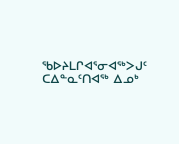ᖃᐅᔨᒪᒋᐊᕐᓂᐊᖅᐳᒍᑦ ᑕᐃᓐᓇᑦᑎᐊᖅ ᐃᓄᒃ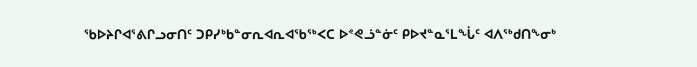ᖃᐅᔨᒋᐊᕐᕕᒋᓗᓂᑎᑦ ᑐᑭᓯᒃᑲᓐᓂᕆᐊᕆᐊᖃᖅᐸᑕ ᐅᕝᕙᓘᓐᓃᑦ ᑭᐅᔪᓐᓇᕐᒪᖔᑦ ᐊᐱᖅᑯᑎᖕᓂᒃ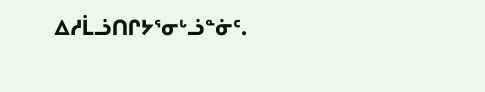ᐃᓱᒫᓘᑎᒋᔭᕐᓂᒡᓘᓐᓃᑦ.